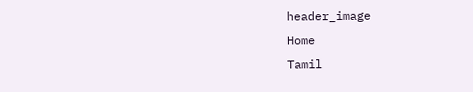header_image
Home
Tamil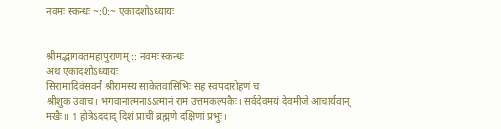नवमः स्कन्धः ~:0:~ एकादशोऽध्यायः


श्रीमद्भागवतमहापुराणम् :: नवमः स्कन्धः
अथ एकादशोऽध्यायः
सिरामादिवंसवर्नं श्रीरामस्य साकेतवासिभिः सह स्वपदारोहणं च
श्रीशुक उवाच। भगवानात्मनाऽऽत्मानं राम उत्तमकल्पकैः। सर्वदेवमयं देवमीजे आचार्यवान् मखैः॥ 1 होत्रेऽददाद् दिशं प्राचीं ब्रह्मणे दक्षिणां प्रभुः।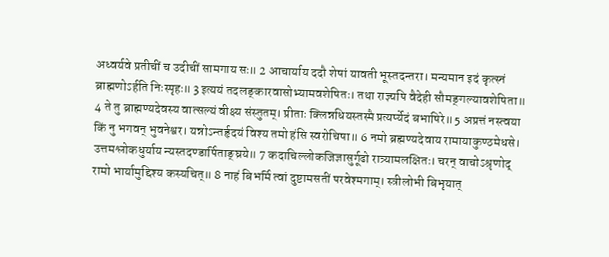अध्वर्यवे प्रतीचीं च उदीचीं सामगाय सः॥ 2 आचार्याय ददौ शेषां यावती भूस्तदन्तरा। मन्यमान इदं कृत्स्नं ब्राह्मणोऽर्हति निःस्पृहः॥ 3 इत्ययं तदलङ्‌कारवासोभ्यामवशेषितः। तथा राज्ञ्यपि वैदेही सौमङ्‌गल्यावशेषिता॥ 4 ते तु ब्राह्मण्यदेवस्य वात्सल्यं वीक्ष्य संस्तुतम्। प्रीताः क्लिन्नधियस्तस्मै प्रत्यर्प्येदं बभाषिरे॥ 5 अप्रत्तं नस्त्वया किं नु भगवन् भुवनेश्वर। यन्नोऽन्तर्हृदयं विश्य तमो हंसि स्वरोचिषा॥ 6 नमो ब्रह्मण्यदेवाय रामायाकुण्ठमेधसे। उत्तमश्लोकधुर्याय न्यस्तदण्डार्पिताङ्‌घ्रये॥ 7 कदाचिल्लोकजिज्ञासुर्गूढो रात्र्यामलक्षितः। चरन् वाचोऽश्रृणोद् रामो भार्यामुद्दिश्य कस्यचित्॥ 8 नाहं बिभर्मि त्वां दुष्टामसतीं परवेश्मगाम्। स्त्रीलोभी बिभृयात्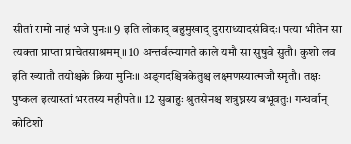सीतां रामो नाहं भजे पुनः॥ 9 इति लोकाद् बहुमुखाद् दुराराध्यादसंविदः। पत्या भीतेन सा त्यक्ता प्राप्ता प्राचेतसाश्रमम्॥ 10 अन्तर्वत्‍न्यागते काले यमौ सा सुषुवे सुतौ। कुशो लव इति ख्यातौ तयोश्चक्रे क्रिया मुनिः॥ अङ्‌गदश्चित्रकेतुश्च लक्ष्मणस्यात्मजौ स्मृतौ। तक्षः पुष्कल इत्यास्तां भरतस्य महीपते॥ 12 सुबाहुः श्रुतसेनश्च शत्रुघ्नस्य बभूवतुः। गन्धर्वान् कोटिशो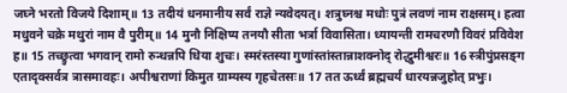जघ्ने भरतो विजये दिशाम्॥ 13 तदीयं धनमानीय सर्वं राज्ञे न्यवेदयत्। शत्रुघ्नश्च मधोः पुत्रं लवणं नाम राक्षसम्। हत्वा मधुवने चक्रे मथुरां नाम वै पुरीम्॥ 14 मुनौ निक्षिप्य तनयौ सीता भर्त्रा विवासिता। ध्यायन्ती रामचरणौ विवरं प्रविवेश ह॥ 15 तच्छ्रुत्वा भगवान् रामो रुन्धन्नपि धिया शुचः। स्मरंस्तस्या गुणांस्तांस्तान्नाशक्नोद् रोद्धुमीश्वरः॥ 16 स्त्रीपुंप्रसङ्‌ग एतादृक्सर्वत्र त्रासमावहः। अपीश्वराणां किमुत ग्राम्यस्य गृहचेतसः॥ 17 तत ऊर्ध्वं ब्रह्मचर्यं धारयन्नजुहोत् प्रभुः।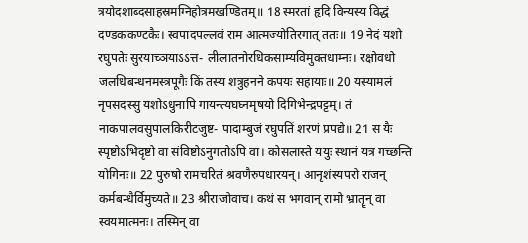त्रयोदशाब्दसाहस्रमग्निहोत्रमखण्डितम्॥ 18 स्मरतां हृदि विन्यस्य विद्धं दण्डककण्टकैः। स्वपादपल्लवं राम आत्मज्योतिरगात् ततः॥ 19 नेदं यशो रघुपतेः सुरयाच्ञयाऽऽत्त- लीलातनोरधिकसाम्यविमुक्तधाम्नः। रक्षोवधो जलधिबन्धनमस्त्रपूगैः किं तस्य शत्रुहनने कपयः सहायाः॥ 20 यस्यामलं नृपसदस्सु यशोऽधुनापि गायन्त्यघघ्नमृषयो दिगिभेन्द्रपट्टम्। तं नाकपालवसुपालकिरीटजुष्ट- पादाम्बुजं रघुपतिं शरणं प्रपद्ये॥ 21 स यैः स्पृष्टोऽभिदृष्टो वा संविष्टोऽनुगतोऽपि वा। कोसलास्ते ययुः स्थानं यत्र गच्छन्ति योगिनः॥ 22 पुरुषो रामचरितं श्रवणैरुपधारयन्। आनृशंस्यपरो राजन् कर्मबन्धैर्विमुच्यते॥ 23 श्रीराजोवाच। कथं स भगवान् रामो भ्रातॄन् वा स्वयमात्मनः। तस्मिन् वा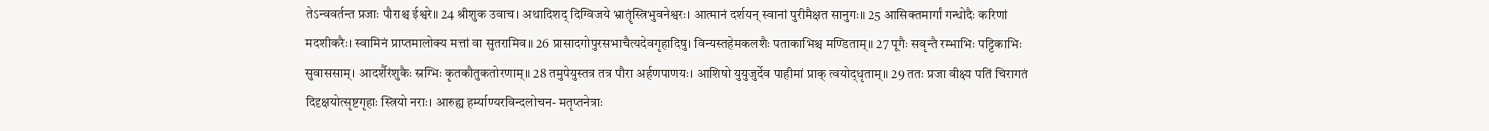तेऽन्ववर्तन्त प्रजाः पौराश्च ईश्वरे॥ 24 श्रीशुक उवाच। अथादिशद् दिग्विजये भ्रातॄंस्त्रिभुवनेश्वरः। आत्मानं दर्शयन् स्वानां पुरीमैक्षत सानुगः॥ 25 आसिक्तमार्गां गन्धोदैः करिणां मदशीकरैः। स्वामिनं प्राप्तमालोक्य मत्तां वा सुतरामिव॥ 26 प्रासादगोपुरसभाचैत्यदेवगृहादिषु। विन्यस्तहेमकलशैः पताकाभिश्च मण्डिताम्॥ 27 पूगैः सवृन्तै रम्भाभिः पट्टिकाभिः सुवाससाम्। आदर्शैरंशुकैः स्रग्भिः कृतकौतुकतोरणाम्॥ 28 तमुपेयुस्तत्र तत्र पौरा अर्हणपाणयः। आशिषो युयुजुर्देव पाहीमां प्राक् त्वयोद्‌धृताम्॥ 29 ततः प्रजा वीक्ष्य पतिं चिरागतं दिदृक्षयोत्सृष्टगृहाः स्त्रियो नराः। आरुह्य हर्म्याण्यरविन्दलोचन- मतृप्तनेत्राः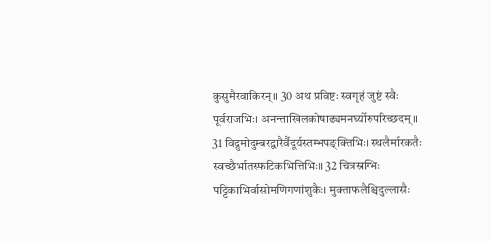कुसुमैरवाकिरन्॥ 30 अथ प्रविष्टः स्वगृहं जुष्टं स्वैः पूर्वराजभिः। अनन्ताखिलकोषाढ्यमनर्घ्योरुपरिच्छदम्॥ 31 विद्रुमोदुम्बरद्वारैर्वैदूर्यस्तम्भपङ्‌क्तिभिः। स्थलैर्मारकतैः स्वच्छैर्भातस्फटिकभित्तिभिः॥ 32 चित्रस्रग्भिः पट्टिकाभिर्वासोमणिगणांशुकैः। मुक्ताफलैश्चिदुल्लासैः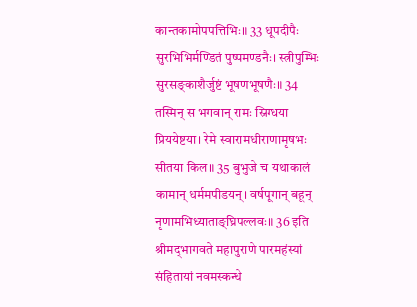कान्तकामोपपत्तिभिः॥ 33 धूपदीपैः सुरभिभिर्मण्डितं पुष्पमण्डनैः। स्त्रीपुम्भिः सुरसङ्‌काशैर्जुष्टं भूषणभूषणैः॥ 34 तस्मिन् स भगवान् रामः स्निग्धया प्रिययेष्टया। रेमे स्वारामधीराणामृषभः सीतया किल॥ 35 बुभुजे च यथाकालं कामान् धर्ममपीडयन्। वर्षपूगान् बहून् नृणामभिध्याताङ्घ्रिपल्लवः॥ 36 इति श्रीमद्‍भागवते महापुराणे पारमहंस्यां संहितायां नवमस्कन्धे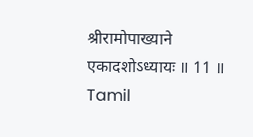श्रीरामोपाख्याने एकादशोऽध्यायः ॥ 11 ॥
Tamil